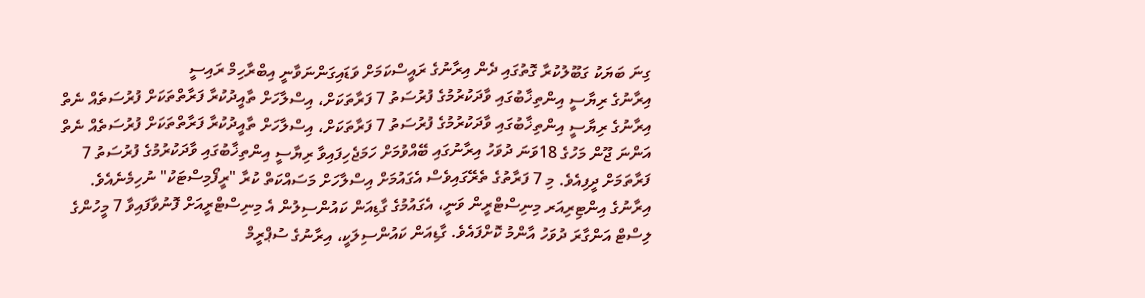ގިނަ ބަޔަކު ގަބޫލުކުރާ ގޮތުގައި ދެން އިރާނުގެ ރައީސްކަމަށް ވަޑައިގަންނަވާނީ އިބްރާހިމް ރައިސީ
އިރާނުގެ ރިޔާސީ އިންތިޚާބުގައި ވާދަކުރުމުގެ ފުރުސަތު 7 ފަރާތަކަށް، އިސްލާހަށް ތާއީދުކުރާ ފަރާތްތަކަށް ފުރުސަތެއް ނެތް
އިރާނުގެ ރިޔާސީ އިންތިޚާބުގައި ވާދަކުރުމުގެ ފުރުސަތު 7 ފަރާތަކަށް، އިސްލާހަށް ތާއީދުކުރާ ފަރާތްތަކަށް ފުރުސަތެއް ނެތް
އަންނަ ޖޫން މަހުގެ 18ވަނަ ދުވަހު އިރާނުގައި ބޭއްވުމަށް ހަމަޖެހިފައިވާ ރިޔާސީ އިންތިޚާބުގައި ވާދަކުރުމުގެ ފުރުސަތު 7 ފަރާތަމަށް ދީފިއެވެ. މި 7 ފަރާތުގެ ތެރޭގައިވެސް އެގައުމަށް އިސްލާހަށް މަސައްކަތް ކުރާ "ރީފޯމިސްޓަކު" ނުހިމެނެއެވެ.
އިރާނުގެ އިންޓިރިއަރ މިނިސްޓްރީން ވަނީ، އެގައުމުގެ ގާޑިއަން ކައުންސިލުން އެ މިނިސްޓްރީއަށް ފޮނުވާފައިވާ 7 މީހުންގެ ލިސްޓް އަންގާރަ ދުވަހު އާންމު ކޮށްފައެވެ. ގާޑިއަން ކައުންސިލަކީ، އިރާނުގެ ސުޕްރީމް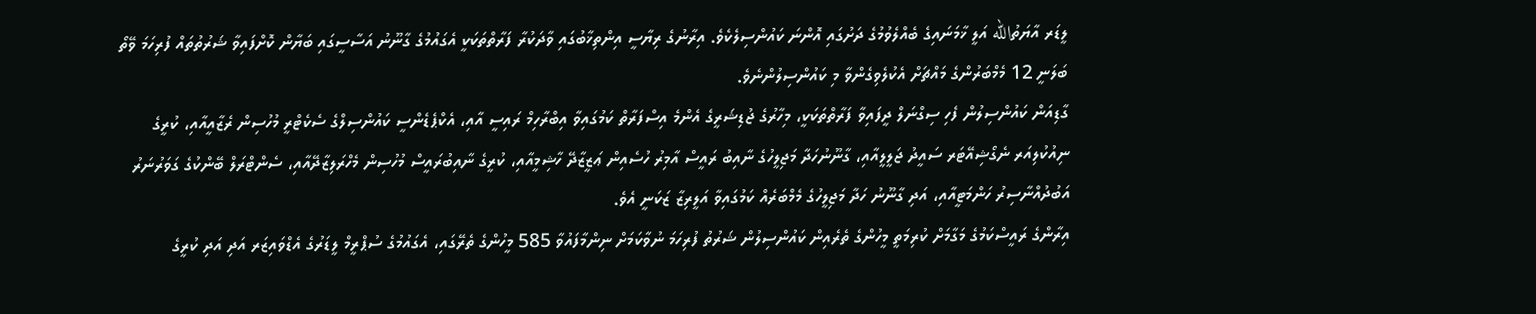ލީޑަރ އާޔަތުالله އަލީ ޚާމަނައިގެ ބެއްލެވުމުގެ ދަށުގައި އޮންނަ ކައުންސިލެކެވެ. އިރާނުގެ ރިޔާސީ އިންތިޚާބުގައި ވާދަކުރާ ފަރާތްތަކަކީ އެގައުމުގެ ގާނޫނު އަސާސީގައި ބަޔާން ކޮށްފައިވާ ޝަރުތުތައް ފުރިހަމަ ވޭތޯ ބަލަނީ 12 މެމްބަރުންގެ މައްޗަށް އެކުލެވިގެންވާ މި ކައުންސިލުންނެވެ.
ގާޑިއަން ކައުންސިލުން ފެހި ސިގްނަލް ދީފައިވާ ފަރާތްތަކަކީ، މިހާރުގެ ޖުޑިޝަރީގެ އެންމެ އިސްފަރާތް ކަމުގައިވާ އިބްރާހިމް ރައިސީ އާއި، އެކްޕެޑެންސީ ކައުންސިލްގެ ސެކެޓްރީ މުހުސިން ރެޒާއީއާއި، ކުރީގެ ނިއުކުލިއަރ ނެގޯޝިއޭޓަރ ސައީދު ޖަލީލީއާއި، ގާނޫނުހަދާ މަޖިލީހުގެ ނާއިބު ރައީސް އާމިރު ހުސެއިން ޢަޒީޒާދޭ ހާޝިމީއާއި، ކުރީގެ ނާއިބުރައީސް މުހުސިން މެހްރަލިޒާދޭއާއި، ސެންޓްރަލް ބޭންކުގެ ގަވަރުނަރު އަބުދުއްނާސިރު ހަންމަޓީއާއި، އަދި ގާނޫނު ހަދާ މަޖިލީހުގެ މެމްބަރެއް ކަމުގައިވާ އަލީރިޒާ ޒަކަނީ އެވެ.
އިރާންގެ ރައީސްކަމުގެ މަގާމަށް ކުރިމަތީ މީހުންގެ ތެރެއިން ކައުންސިލުން ޝަރުތު ފުރިހަމަ ނުވާކަމަށް ނިންމާފައުވާ 585 މީހުންގެ ތެރޭގައި، އެގައުމުގެ ސުޕްރީމް ލީޑަރުގެ އެޑްވައިޒަރ އަދި އަދި ކުރީގެ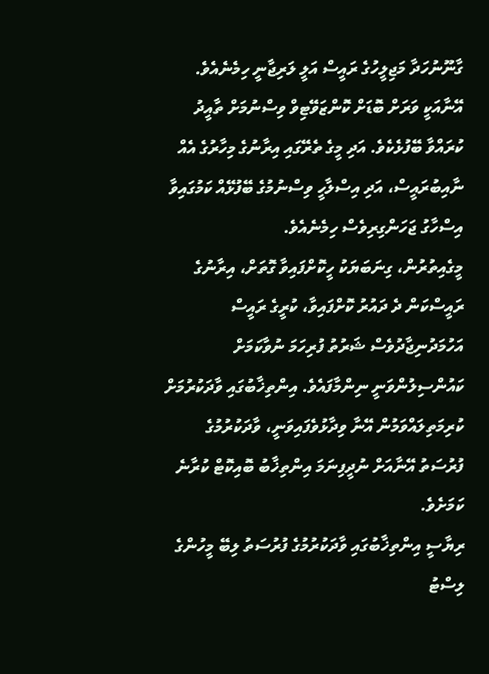ގާނޫނުހަދާ މަޖިލީހުގެ ރައީސް އަލީ ލަރިޖާނީ ހިމެނެއެވެ. އޭނާއަކީ ވަރަށް ބޮޑަށް ކޮންޒަވޭޓިވް ވިސްނުމަށް ތާއީދު ކުރައްވާ ބޭފުޅެކެވެ. އަދި މީގެ ތެރޭގައި އިރާނުގެ މިހާރުގެ އެއް ނާއިބުރައީސް، އަދި އިސްލާހީ ވިސްނުމުގެ ބޭފުޅޭއް ކަމުގައިވާ އިސްހާގު ޖަހަންގިރިވެސް ހިމެނެއެވެ.
މީގެއިތުރުން، ގިނަބަޔަކު ހީކޮށްފައިވާ ގޮތަށް، އިރާނުގެ ރައީސްކަން ދެ ދައުރު ކޮށްފައިވާ، ކުރީގެ ރައީސް އަހުމަދުނިޖާދުވެސް ޝަރުތު ފުރިހަމަ ނުވާކަމަށް ކައުންސިލުންވަނީ ނިންމާފައެވެ. އިންތިޚާބުގައި ވާދަކުރުމަށް ކުރިމަތިލައްވަމުން އޭނާ ވިދާޅުވެފައިވަނީ، ވާދަކުރުމުގެ ފުރުސަތު އޭނާއަށް ނުދީފިނަމަ އިންތިޚާބު ބޮއިކޮޓް ކުރާނެ ކަމަށެވެ.
ރިޔާސީ އިންތިޚާބުގައި ވާދަކުރުމުގެ ފުރުސަތު ލިބޭ މީހުންގެ ލިސްޓު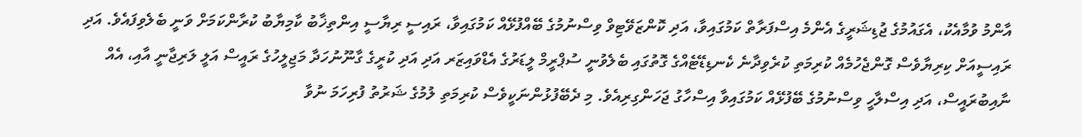އާންމު ވުމާއެކު، އެގައުމުގެ ޖުޑިޝަރީގެ އެންމެ އިސްފަރާތް ކަމުގައިވާ، އަދި ކޮންޒަވޭޓިވް ވިސްނުމުގެ ބޭއްފުޅޭއް ކަމުގައިވާ، ރައިސީ ރިޔާސީ އިންތިޚާބު ކާމިޔާބު ކުރާންކަމަށް ވަނީ ބެލެވިފައެވެ. އަދި ރައިސީއަށް ކިރިޔާވެސް ގޮންޖެހުމެއް ކުރިމަތި ކުރެވިދާނެ ކެނޑިޑޭޓެއްގެ ގޮތުގައި ބެލެވުނީ ސުޕްރީމް ލީޑަރުގެ އެޑްވައިޒަރ އަދި އަދި ކުރީގެ ގާނޫނުހަދާ މަޖިލީހުގެ ރައީސް އަލީ ލަރިޖާނީ އާއި، އެއް ނާއިބުރައީސް، އަދި އިސްލާހީ ވިސްނުމުގެ ބޭފުޅޭއް ކަމުގައިވާ އިސްހާގު ޖަހަންގިރިއެވެ. މި ދެބޭފުޅުންނަކީވެސް ކުރިމަތި ލުމުގެ ޝަރުތު ފުރިހަމަ ނުވާ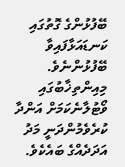ބޭފުޅުންގެ ގޮތުގައި ކަނޑައަޅާފައިވާ ބޭފުޅުންނެވެ.
މިއިންތިޚާބުގައި ވޯޓުލާނެކަމަށް އަންދާ ކުރެވެމުންދަނީ މަދު އަދަދެއްގެ ބައެކެވެ.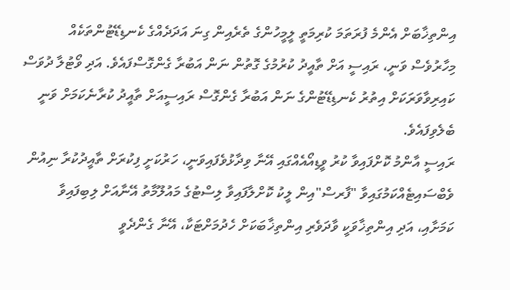އިންތިޚާބަށް އެންމެ ފުރަތަމަ ކުރިމަތީ ލީމީހުންގެ ތެރެއިން ގިނަ އަދަދެއްގެ ކެނޑިޑޭޓުންތަކެއް މިހާރުވެސް ވަނީ، ރައިސީ އަށް ތާއީދު ކުރުމުގެ ގޮތުން ނަން އަބުރާ ގެންގޮސްފައެވެ. އަދި ވޯޓުލާ ދުވަސް ކައިރިވާވަރަކަށް އިތުރު ކެނޑިޑޭޓުންގެ ނަން އަބުރާ ގެންގޮސް ރައިސީއަށް ތާއީދު ކުރާނެކަމަށް ވަނީ ބެލެވިފައެވެ.
ރައިސީ އާންމު ކޮށްފައިވާ ކުރު ވީޑިއޯއެއްގައި އޭނާ ވިދާޅުވެފައިވަނީ، ހަރުކަށީ ފިކުރަށް ތާއީދުކުރާ ނިއުން ވެބްސައިޓެއްކަމުގައިވާ "ފާރސް"އިން ލީކު ކޮށްލާފައިވާ ލިސްޓުގެ މައުލޫމާތު އޭނާއަށް ލިބިފައިވާ ކަމަށާއި، އަދި އިންތިޚާވަކީ ވާދަވެރި އިންތިޚާބަކަށް ހެދުމަށްޓަކާ، އޭނާ ގެންދެވީ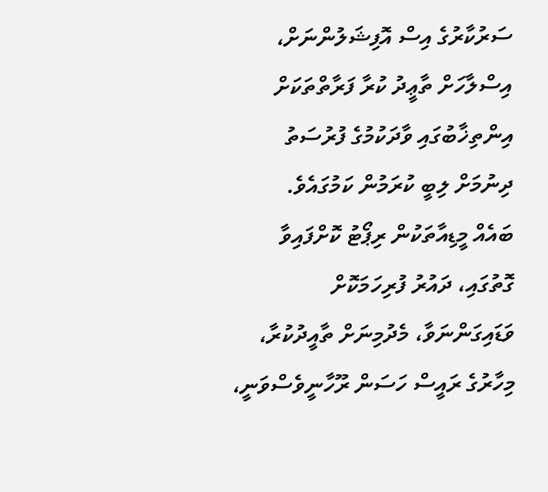ސަރުކާރުގެ އިސް އޮފިޝަލުންނަށް، އިސްލާހަށް ތާޢީދު ކުރާ ފަރާތްތަކަށް އިންތިޚާބުގައި ވާދަކުމުގެ ފުރުސަތު ދިނުމަށް ލިބީ ކުރަމުން ކަމުގައެވެ.
ބައެއް މީޑިއާތަކުން ރިޕޯޓު ކޮށްފައިވާ ގޮތުގައި، ދައުރު ފުރިހަމަކޮށް ވަޑައިގަންނަވާ، މެދުމިނަށް ތާއީދުކުރާ، މިހާރުގެ ރައީސް ހަސަން ރޫހާނީވެސްވަނީ،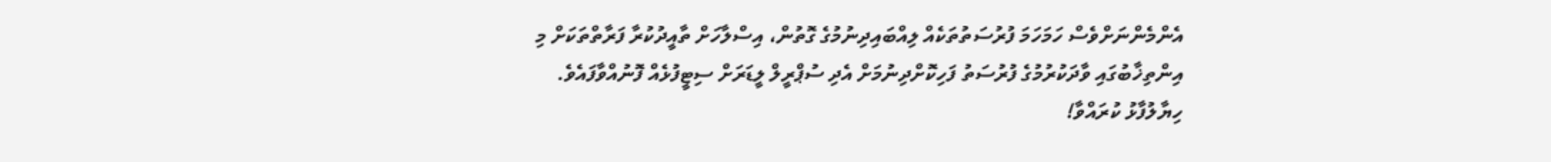އެންމެންނަށްވެސް ހަމަހަމަ ފުރުސަތުތަކެއް ލިއްބައިދިނުމުގެ ގޮތުން، އިސްލާހަށް ތާއީދުކުރާ ފަރާތްތަކަށް މި އިންތިޚާބުގައި ވާދަކުރުމުގެ ފުރުސަތު ފަހިކޮށްދިނުމަށް އެދި ސުޕްރީލް ލީޑަރަށް ސިޓީފުޅެއް ފޮނުއްވާފައެވެ.
ހިޔާލުފާޅު ކުރައްވާ!